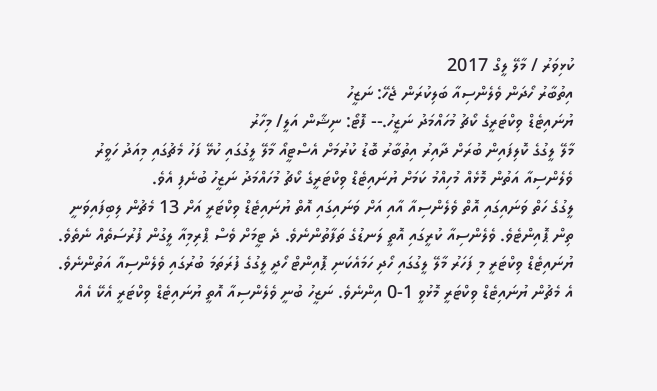ކުޅިވަރު / މާލޭ ލީގް 2017
އިތުބާރު ހޯދަން ވެލެންސިއާ ބަލިކުރަން ޖެހޭ: ނަޒީހު
ޔުނައިޓެޑް ވިކްޓަރީގެ ކޯޗު މުހައްމަދު ނަޒީހު.-- ފޮޓޯ: ނިޝާން އަލީ/ މިހާރު
މާލޭ ލީގުގެ ކޮލިފައިން ބުރަށް ދާއިރު އިތުބާރު ބޮޑު ކުރުމަށް އެސްޓީއޯ މާލޭ ލީގުގައި ކުޅޭ ފަހު މެޗުގައި މިއަދު ހަވީރު ވެލެންސިއާ އަތުން މޮޅެއް މުހިއްމު ކަމަށް ޔުނައިޓެޑް ވިކްޓަރީގެ ކޯޗު މުހައްމަދު ނަޒީހު ބުނެފި އެވެ.
ލީގުގެ ހަތް ވަނައިގައި އޮތް ވެލެންސިއާ އާއި އަށް ވަނައިގައި އޮތް ޔުނައިޓެޑް ވިކްޓަރީ އަށް 13 މެޗުން ލިބިފައިވަނީ ތިން ޕޮއިންޓެވެ. ވެލެންސިއާ ކުރީގައި އޮތީ ލަނޑުގެ ތަފާތުންނެވެ. ދެ ޓީމަށް ވެސް ޕްރިމިއާ ލީގުން ފުރުސަތެއް ނެތެވެ.
ޔުނައިޓެޑް ވިކްޓަރީ މި ފަހަރު މާލޭ ލީގުގައި ހޯދި ހަމައެކަނި ޕޮއިންޓް ހޯދީ ލީގުގެ ފުރަތަމަ ބުރުގައި ވެލެންސިއާ އަތުންނެވެ. އެ މެޗުން ޔުނައިޓެޑް ވިކްޓަރީ މޮޅުވީ 1-0 އިންނެވެ. ނަޒީހު ބުނީ ވެލެންސިއާ އޮތީ ޔުނައިޓެޑް ވިކްޓަރީ އެކޭ އެއް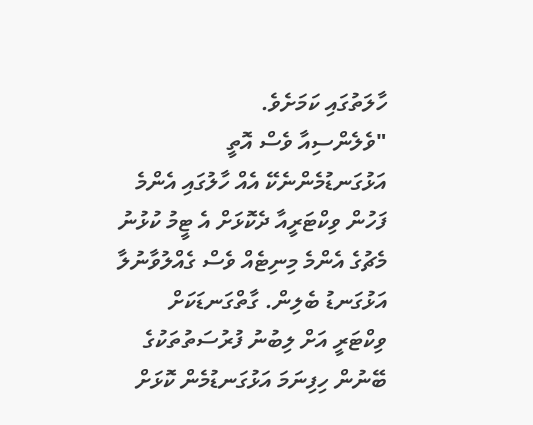ހާލަތުގައި ކަމަށެވެ.
"ވެލެންސިއާ ވެސް އޮތީ އަޅުގަނޑުމެންނެކޭ އެއް ހާލުގައި އެންމެ ފަހުން ވިކްޓަރީއާ ދެކޮޅަށް އެ ޓީމު ކުޅުނު މެޗުގެ އެންމެ މިނިޓެއް ވެސް ގެއްލުވާނުލާ އަޅުގަނޑު ބެލިން. ގާތްގަނޑަކަށް ވިކްޓަރީ އަށް ލިބުނު ފުރުސަތުތަކުގެ ބޭނުން ހިފިނަމަ އަޅުގަނޑުމެން ކޮޅަށް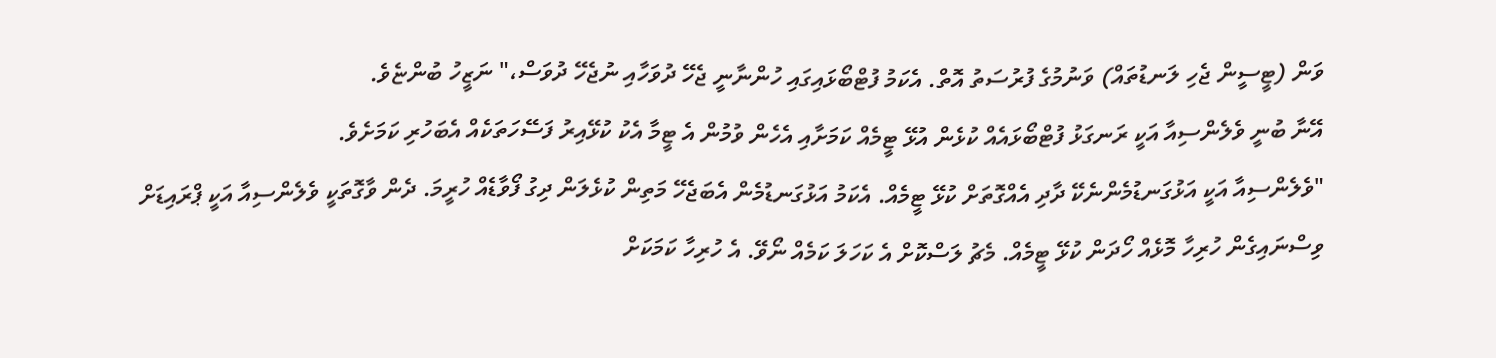ވަން (ޓީސީން ޖެހި ލަނޑުތައް) ވަނުމުގެ ފުރުސަތު އޮތް. އެކަމު ފުޓްބޯޅައިގައި ހުންނާނީ ޖެހޭ ދުވަހާއި ނުޖެހޭ ދުވަސް،" ނަޒީހު ބުންޏެވެ.
އޭނާ ބުނީ ވެލެންސިއާ އަކީ ރަނގަޅު ފުޓްބޯޅައެއް ކުޅެން އުޅޭ ޓީމެއް ކަމަށާއި އެހެން ވުމުން އެ ޓީމާ އެކު ކުޅޭއިރު ފަސޭހަތަކެއް އެބަހުރި ކަމަށެވެ.
"ވެލެންސިއާ އަކީ އަޅުގަނޑުމެންނެކޭ ދާދި އެއްގޮތަށް ކުޅޭ ޓީމެއް. އެކަމު އަޅުގަނޑުމެން އެބަޖެހޭ މަތިން ކުޅެލަން ދިގު ފޯވާޑެއް ހުރީމަ. ދެން ވާގޮތަކީ ވެލެންސިއާ އަކީ ޕްރައިޑަށް ވިސްނައިގެން ހުރިހާ މޮޅެއް ހޯދަން ކުޅޭ ޓީމެއް. މެޗު ލަސްކޮށް އެ ކަހަލަ ކަމެއް ނޯވޭ. އެ ހުރިހާ ކަމަކަށް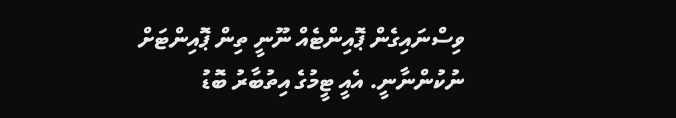ވިސްނައިގެން ޕޮއިންޓެއް ނޫނީ ތިން ޕޮއިންޓަށް ނުކުންނާނީ. އެއީ ޓީމުގެ އިތުބާރު ބޮޑު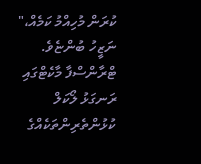ކުރަން މުހިއްމު ކަމެއް،" ނަޒީހު ބުންޏެވެ.
ޓްރާންސްފާ މާކެޓްގައި ރަނގަޅު ލޯކަލް ކުޅުންތެރިންތަކެއްގެ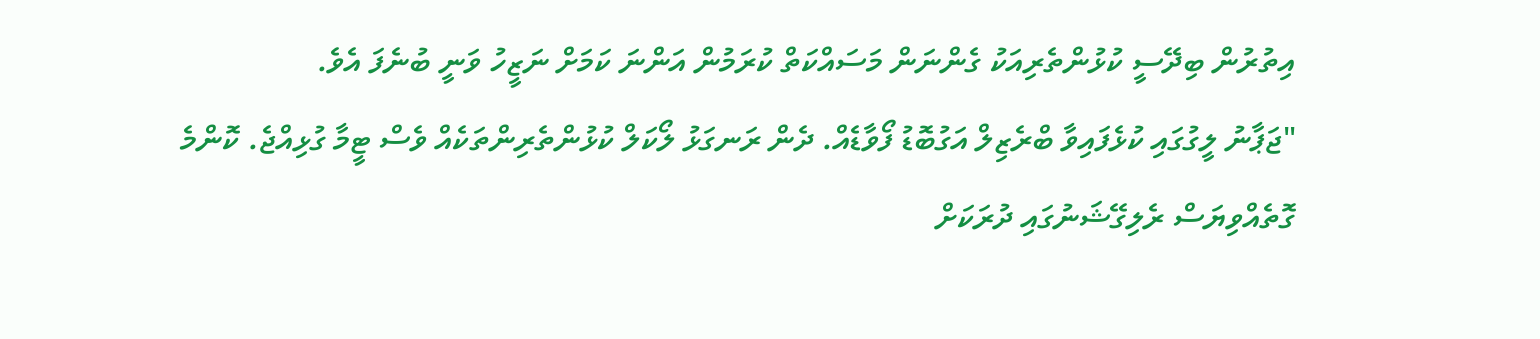އިތުރުން ބިދޭސީ ކުޅުންތެރިއަކު ގެންނަން މަސައްކަތް ކުރަމުން އަންނަ ކަމަށް ނަޒީހު ވަނީ ބުނެފަ އެވެ.
"ޖަޕާނު ލީގުގައި ކުޅެފައިވާ ބްރެޒިލް އަގުބޮޑު ފޯވާޑެއް. ދެން ރަނގަޅު ލޯކަލް ކުޅުންތެރިންތަކެއް ވެސް ޓީމާ ގުޅިއްޖެ. ކޮންމެ ގޮތެއްވިޔަސް ރެލިގޭޝަނުގައި ދުރަކަށް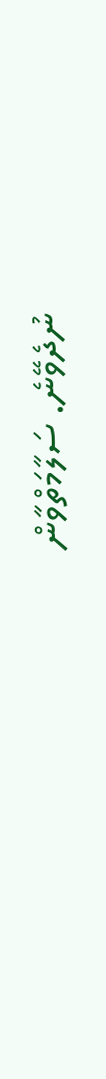ނުދެވޭނެ. ސަލާމަތްވާން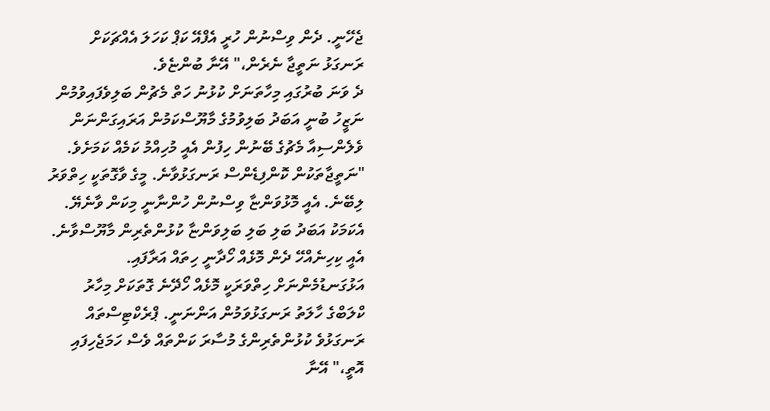ޖެހޭނީ. ދެން ވިސްނުން ހުރީ އެފްއޭ ކަޕް ކަހަލަ އެއްޗަކަށް ރަނގަޅު ނަތީޖާ ނެރެން،" އޭނާ ބުންޏެވެ.
ދެ ވަނަ ބުރުގައި މިހާތަނަށް ކުޅުނު ހަތް މެޗުން ބަލިވެފައިވުމުން ނަޒީހު ބުނީ އަބަދު ބަލިވުމުގެ މާޔޫސްކަމުން އަރައިގަންނަން ވެލެންސިއާ މެޗުގެ ބޭނުން ހިފުން އެއީ މުހިއްމު ކަމެއް ކަމަށެވެ.
"ނަތީޖާތަކުން ކޮންފިޑެންސް ރަނގަޅުވާނެ. މީގެ ވާގޮތަކީ ހިތްވަރު ލިބޭނެ. އެއީ މޮޅުވަންޏާ ވިސްނުން ހުންނާނީ މިކަން ވާނެޔޭ. އެކަމަކު އަބަދު ބަލި ބަލި ބަލިވަންޏާ ކުޅުންތެރިން މާޔޫސްވާނެ. އެއީ ކިހިނެއްހޭ ދެން މޮޅެއް ހޯދާނީ ހިތައް އަރާފައި. އަޅުގަނޑުމެންނަށް ހިތްވަރަކީ މޮޅެއް ހޯދޭނެ ގޮތަކަށް މިހާރު ކްލަބްގެ ހާލަތު ރަނގަޅުވަމުން އަންނަނީ. ޕްރެކްޓިސްތައް ރަނގަޅުވެ ކުޅުންތެރިންގެ މުސާރަ ކަންތައް ވެސް ހަމަޖެހިފައި އޮތީ،" އޭނާ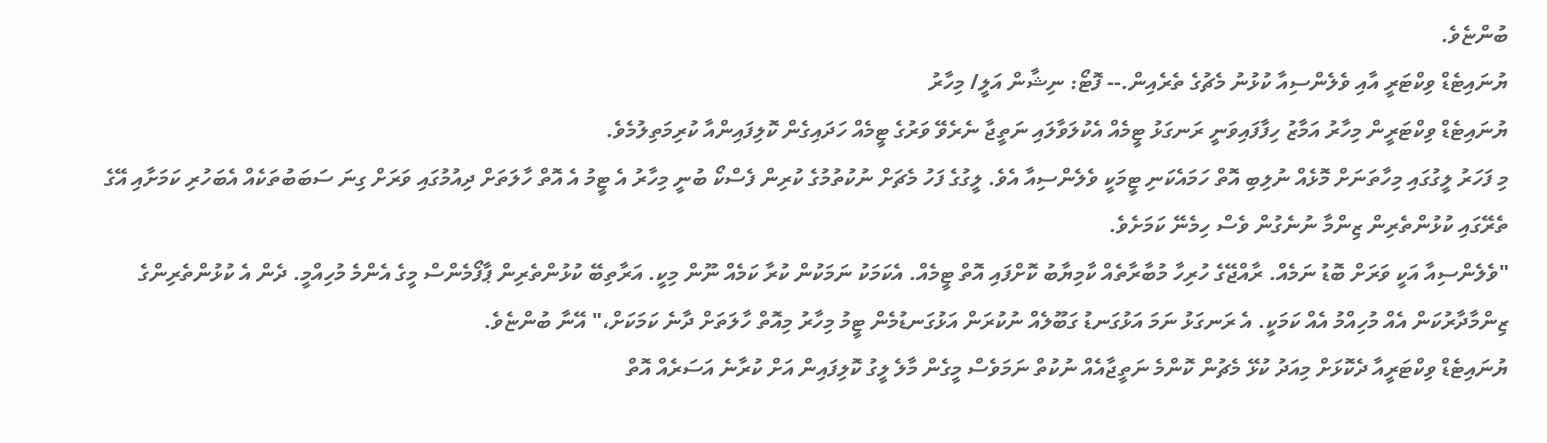ބުންޏެވެ.
ޔުނައިޓެޑް ވިކްޓަރީ އާއި ވެލެންސިއާ ކުޅުނު މެޗުގެ ތެރެއިން.-- ފޮޓޯ: ނިޝާން އަލީ/ މިހާރު
ޔުނައިޓެޑް ވިކްޓަރީން މިހާރު އަމާޒު ހިފާފައިވަނީ ރަނގަޅު ޓީމެއް އެކުލަވާލައި ނަތީޖާ ނެރެވޭ ވަރުގެ ޓީމެއް ހަދައިގެން ކޮލިފައިންއާ ކުރިމަތިލުމެވެ.
މި ފަހަރު ލީގުގައި މިހާތަނަށް މޮޅެއް ނުލިބި އޮތް ހަމައެކަނި ޓީމަކީ ވެލެންސިއާ އެވެ. ލީގުގެ ފަހު މެޗަށް ނުކުތުމުގެ ކުރިން ފެސްކޯ ބުނީ މިހާރު އެ ޓީމު އެ އޮތް ހާލަތަށް ދިއުމުގައި ވަރަށް ގިނަ ސަބަބުތަކެއް އެބަހުރި ކަމަށާއި އޭގެ ތެރޭގައި ކުޅުންތެރިން ޒިންމާ ނުނެގުން ވެސް ހިމެނޭ ކަމަށެވެ.
"ވެލެންސިއާ އަކީ ވަރަށް ބޮޑު ނަމެއް. ރާއްޖޭގެ ހުރިހާ މުބާރާތެއް ކާމިޔާބު ކޮށްފައި އޮތް ޓީމެއް. އެކަމަކު ނަމަކުން ކުރާ ކަމެއް ނޫން މިކީ. އަރާތިބޭ ކުޅުންތެރިން ޕާފޯމެންސް މީގެ އެންމެ މުހިއްމީ. ދެން އެ ކުޅުންތެރިންގެ ޒިންމާދާރުކަން އެއް މުހިއްމު އެއް ކަމަކީ. އެ ރަނގަޅު ނަމަ އަޅުގަނޑު ގަބޫލެއް ނުކުރަން އަޅުގަނޑުމެން ޓީމު މިހާރު މިއޮތް ހާލަތަށް ދާނެ ކަމަކަށް،" އޭނާ ބުންޏެވެ.
ޔުނައިޓެޑް ވިކްޓަރީއާ ދެކޮޅަށް މިއަދު ކުޅޭ މެޗުން ކޮންމެ ނަތީޖާއެއް ނުކުތް ނަމަވެސް މީގެން މާލެ ލީގު ކޮލިފައިން އަށް ކުރާނެ އަސަރެއް އޮތް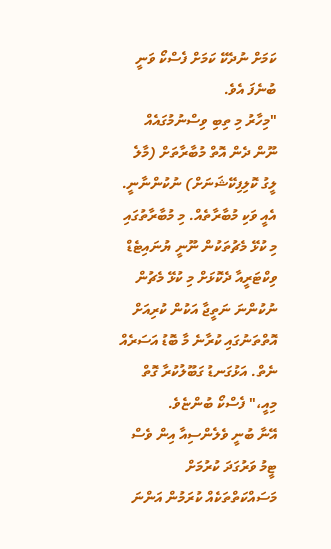ކަމަށް ނުދެކޭ ކަމަށް ފެސްކޯ ވަނީ ބުނެފަ އެވެ.
"މިހާރު މި ތިބި ވިސްނުމުގައެއް ނޫން ދެން އޮތް މުބާރާތަށް (މާލެ ލީގު ކޮލިފިކޭޝަނަށް) ނުކުންނާނީ. އެއީ ވަކި މުބާރާތެއް. މި މުބާރާތުގައި މި ކުޅޭ މެޗުތަކުން ނޫނީ ޔުނައިޓެޑް ވިކްޓަރީއާ ދެކޮޅަށް މި ކުޅޭ މެޗުން ނުކުންނަ ނަތީޖާ އަކުން ކުރިއަށް އޮތްތަނުގައި ކުރާނެ މާ ބޮޑު އަސަރެއް ނެތް. އަޅުގަނޑު ގަބޫލުކުރާ ގޮތް މިއީ،" ފެސްކޯ ބުންޏެވެ.
އޭނާ ބުނީ ވެލެންސިއާ އިން ވެސް ޓީމު ވަރުގަދަ ކުރުމަށް މަސައްކަތްތަކެއް ކުރަމުން އަންނަ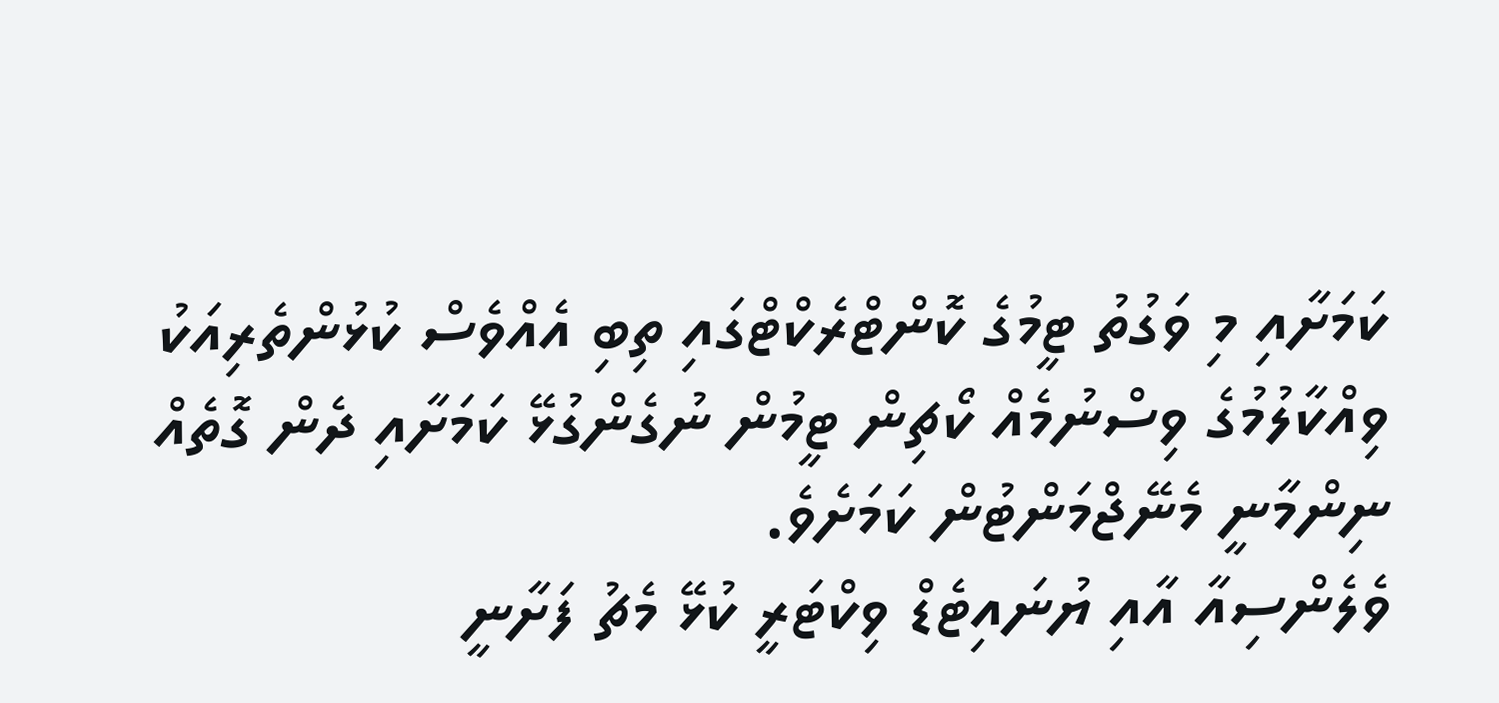ކަމަށާއި މި ވަގުތު ޓީމުގެ ކޮންޓްރެކްޓްގައި ތިބި އެއްވެސް ކުޅުންތެރިއަކު ވިއްކާލުމުގެ ވިސްނުމެއް ކޯޗިން ޓީމުން ނުގެންގުޅޭ ކަމަށާއި ދެން ގޮތެއް ނިންމާނީ މެނޭޖްމަންޓުން ކަމަށެވެ.
ވެލެންސިއާ އާއި ޔުނައިޓެޑް ވިކްޓަރީ ކުޅޭ މެޗު ފަށާނީ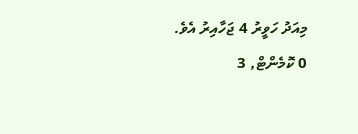މިއަދު ހަވީރު 4 ޖަހާއިރު އެވެ.
0 ކޮމެންޓް, 3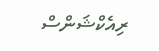ރިއެކްޝަންސް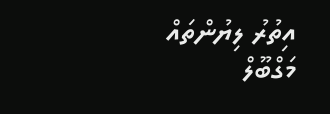އިތުރު ލިޔުންތައް
މަގްބޫލް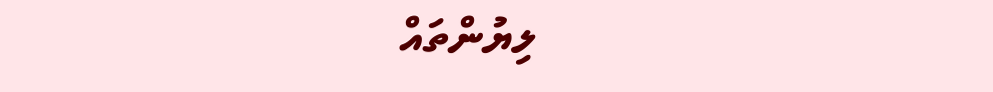ލިޔުންތައް